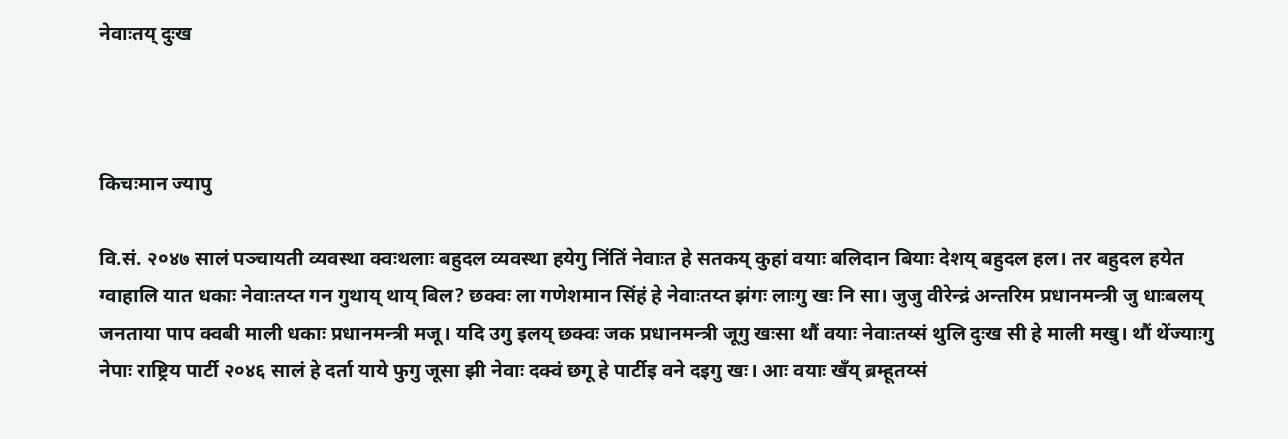नेवाःतय् दुःख



किचःमान ज्यापु

वि.सं. २०४७ सालं पञ्चायती व्यवस्था क्वःथलाः बहुदल व्यवस्था हयेगु निंतिं नेवाःत हे सतकय् कुहां वयाः बलिदान बियाः देशय् बहुदल हल। तर बहुदल हयेत ग्वाहालि यात धकाः नेवाःतय्त गन गुथाय् थाय् बिल? छक्वः ला गणेशमान सिंहं हे नेवाःतय्त झंगः लाःगु खः नि सा। जुजु वीरेन्द्रं अन्तरिम प्रधानमन्त्री जु धाःबलय् जनताया पाप क्वबी माली धकाः प्रधानमन्त्री मजू। यदि उगु इलय् छक्वः जक प्रधानमन्त्री जूगु खःसा थौं वयाः नेवाःतय्सं थुलि दुःख सी हे माली मखु। थौं थेंज्याःगु नेपाः राष्ट्रिय पार्टी २०४६ सालं हे दर्ता याये फुगु जूसा झी नेवाः दक्वं छगू हे पार्टीइ वने दइगु खः। आः वयाः खँय् ब्रम्हूतय्सं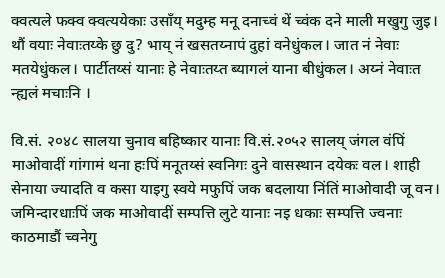क्वत्यले फक्व क्वत्ययेकाः उसाँय् मदुम्ह मनू दनाच्वं थें च्वंक दने माली मखुगु जुइ। थौं वयाः नेवाःतय्के छु दु? भाय् नं खसतय्नापं दुहां वनेधुंकल। जात नं नेवाः मतयेधुंकल। पार्टीतय्सं यानाः हे नेवाःतय्त ब्यागलं याना बीधुंकल। अय्नं नेवाःत न्ह्यलं मचाःनि ।

वि.सं. २०४८ सालया चुनाव बहिष्कार यानाः वि.सं.२०५२ सालय् जंगल वंपिं माओवादीं गांगामं थना हःपिं मनूतय्सं स्वनिगः दुने वासस्थान दयेकः वल। शाही सेनाया ज्यादति व कसा याइगु स्वये मफुपिं जक बदलाया निंतिं माओवादी जू वन। जमिन्दारधाःपिं जक माओवादीं सम्पत्ति लुटे यानाः नइ धकाः सम्पत्ति ज्वनाः काठमाडौं च्वनेगु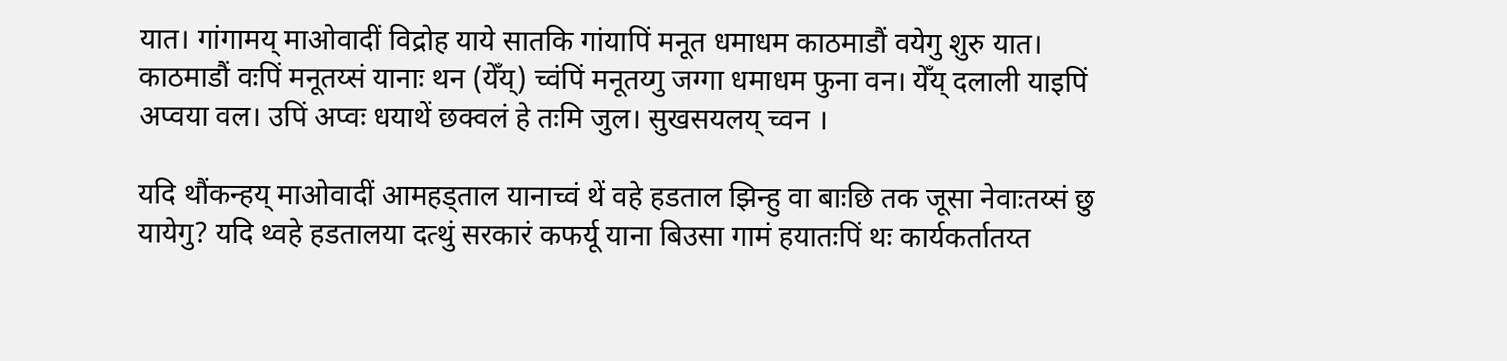यात। गांगामय् माओवादीं विद्रोह याये सातकि गांयापिं मनूत धमाधम काठमाडौं वयेगु शुरु यात। काठमाडौं वःपिं मनूतय्सं यानाः थन (येँय्) च्वंपिं मनूतय्गु जग्गा धमाधम फुना वन। येँय् दलाली याइपिं अप्वया वल। उपिं अप्वः धयाथें छक्वलं हे तःमि जुल। सुखसयलय् च्वन ।

यदि थौंकन्हय् माओवादीं आमहड्ताल यानाच्वं थें वहे हडताल झिन्हु वा बाःछि तक जूसा नेवाःतय्सं छु यायेगु? यदि थ्वहे हडतालया दत्थुं सरकारं कफर्यू याना बिउसा गामं हयातःपिं थः कार्यकर्तातय्त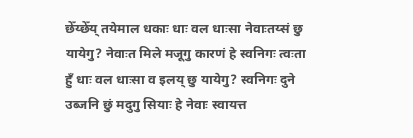छेँय्छेँय् तयेमाल धकाः धाः वल धाःसा नेवाःतय्सं छु यायेगु? नेवाःत मिले मजूगु कारणं हे स्वनिगः त्वःता हुँ धाः वल धाःसा व इलय् छु यायेगु? स्वनिगः दुने उब्जनि छुं मदुगु सियाः हे नेवाः स्वायत्त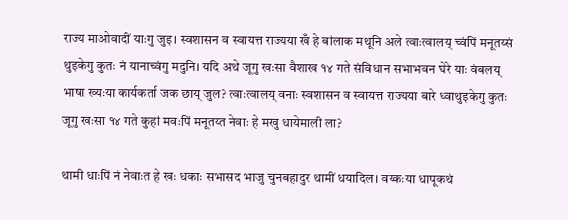राज्य माओवादीं याःगु जुइ। स्वशासन व स्वायत्त राज्यया खँ हे बांलाक मथूनि अले त्वाःत्वालय् च्वंपिं मनूतय्सं थुइकेगु कुतः नं यानाच्वंगु मदुनि। यदि अथे जूगु खःसा वैशाख १४ गते संविधान सभाभवन घेरे याः वंबलय् भाषा ख्यःया कार्यकर्ता जक छाय् जुल? त्वाःत्वालय् वनाः स्वशासन व स्वायत्त राज्यया बारे ध्वाथुइकेगु कुतः जूगु खःसा १४ गते कुहां मवःपिं मनूतय्त नेवाः हे मखु धायेमाली ला?

थामी धाःपिं नं नेवाःत हे खः धकाः सभासद भाजु चुनबहादुर थामीं धयादिल। वय्कःया धापूकथं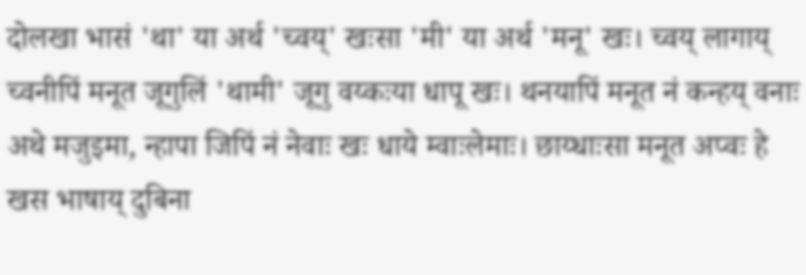दोलखा भासं 'था' या अर्थ 'च्वय्' खःसा 'मी' या अर्थ 'मनू' खः। च्वय् लागाय् च्वनीपिं मनूत जूगुलिं 'थामी' जूगु वय्कःया धापू खः। थनयापिं मनूत नं कन्हय् वनाः अथे मजुइमा, न्हापा जिपिं नं नेवाः खः धाये म्वाःलेमाः। छाय्धाःसा मनूत अप्वः हे खस भाषाय् दुबिना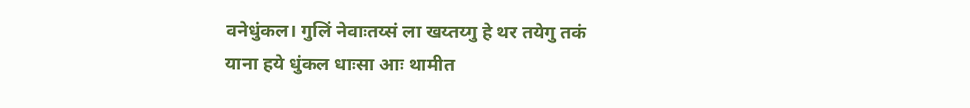वनेधुंकल। गुलिं नेवाःतय्सं ला खय्तय्गु हे थर तयेगु तकं याना हये धुंकल धाःसा आः थामीत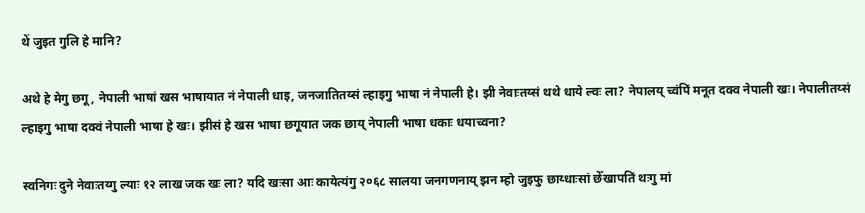थें जुइत गुलि हे मानि?

अथे हे मेगु छगू, नेपाली भाषां खस भाषायात नं नेपाली धाइ, जनजातितय्सं ल्हाइगु भाषा नं नेपाली हे। झी नेवाःतय्सं थथे धाये ल्वः ला? नेपालय् च्वंपिं मनूत दक्व नेपाली खः। नेपालीतय्सं ल्हाइगु भाषा दक्वं नेपाली भाषा हे खः। झीसं हे खस भाषा छगूयात जक छाय् नेपाली भाषा धकाः धयाच्वना?

स्वनिगः दुने नेवाःतय्गु ल्याः १२ लाख जक खः ला? यदि खःसा आः कायेत्यंगु २०६८ सालया जनगणनाय् झन म्हो जुइफु छाय्धाःसां छेँखापतिं थःगु मां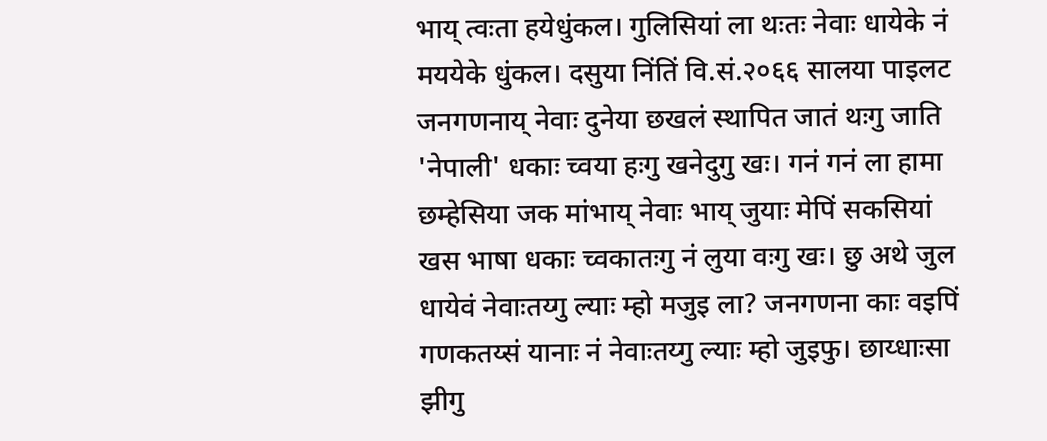भाय् त्वःता हयेधुंकल। गुलिसियां ला थःतः नेवाः धायेके नं मययेके धुंकल। दसुया निंतिं वि.सं.२०६६ सालया पाइलट जनगणनाय् नेवाः दुनेया छखलं स्थापित जातं थःगु जाति 'नेपाली' धकाः च्वया हःगु खनेदुगु खः। गनं गनं ला हामा छम्हेसिया जक मांभाय् नेवाः भाय् जुयाः मेपिं सकसियां खस भाषा धकाः च्वकातःगु नं लुया वःगु खः। छु अथे जुल धायेवं नेवाःतय्गु ल्याः म्हो मजुइ ला? जनगणना काः वइपिं गणकतय्सं यानाः नं नेवाःतय्गु ल्याः म्हो जुइफु। छाय्धाःसा झीगु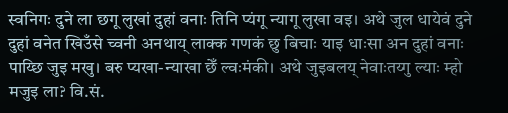स्वनिगः दुने ला छगू लुखां दुहां वनाः तिनि प्यंगू न्यागू लुखा वइ। अथे जुल धायेवं दुने दुहां वनेत खिउँसे च्वनी अनथाय् लाक्क गणकं छु बिचाः याइ धाःसा अन दुहां वनाः पाय्छि जुइ मखु। बरु प्यखा-न्याखा छेँ ल्वःमंकी। अथे जुइबलय् नेवाःतय्गु ल्याः म्हो मजुइ ला? वि.सं.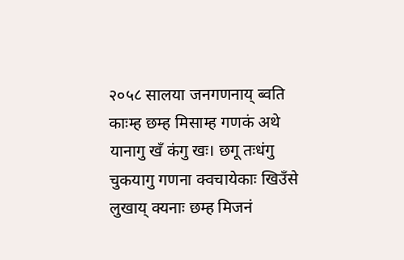२०५८ सालया जनगणनाय् ब्वति काःम्ह छम्ह मिसाम्ह गणकं अथे यानागु खँ कंगु खः। छगू तःधंगु चुकयागु गणना क्वचायेकाः खिउँसे लुखाय् क्यनाः छम्ह मिजनं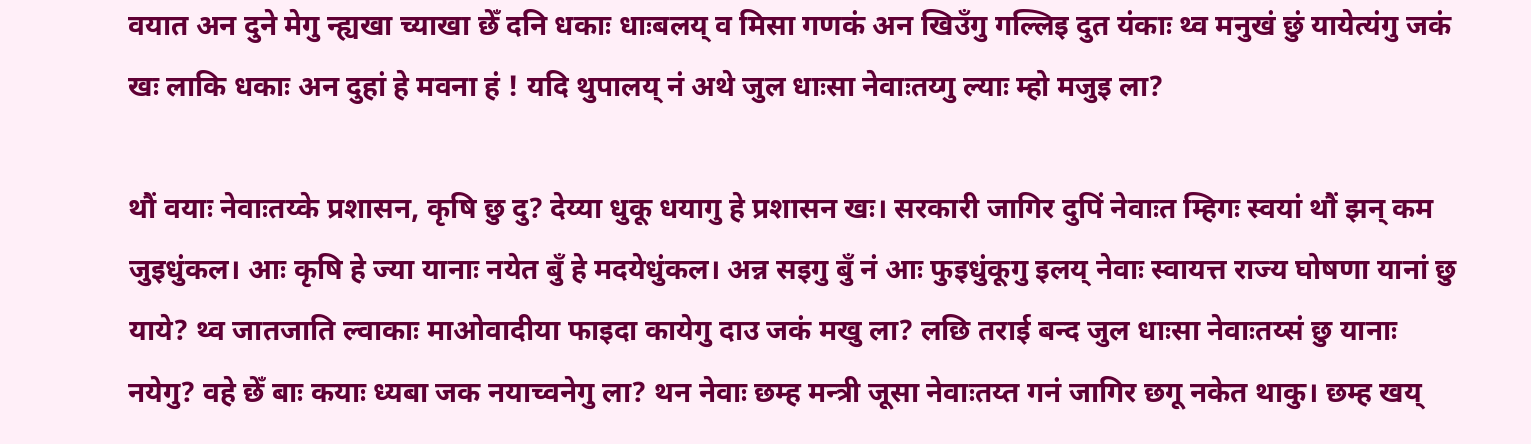वयात अन दुने मेगु न्ह्यखा च्याखा छेँ दनि धकाः धाःबलय् व मिसा गणकं अन खिउँगु गल्लिइ दुत यंकाः थ्व मनुखं छुं यायेत्यंगु जकं खः लाकि धकाः अन दुहां हे मवना हं ! यदि थुपालय् नं अथे जुल धाःसा नेवाःतय्गु ल्याः म्हो मजुइ ला?

थौं वयाः नेवाःतय्के प्रशासन, कृषि छु दु? देय्या धुकू धयागु हे प्रशासन खः। सरकारी जागिर दुपिं नेवाःत म्हिगः स्वयां थौं झन् कम जुइधुंकल। आः कृषि हे ज्या यानाः नयेत बुँ हे मदयेधुंकल। अन्न सइगु बुँ नं आः फुइधुंकूगु इलय् नेवाः स्वायत्त राज्य घोषणा यानां छु याये? थ्व जातजाति ल्वाकाः माओवादीया फाइदा कायेगु दाउ जकं मखु ला? लछि तराई बन्द जुल धाःसा नेवाःतय्सं छु यानाः नयेगु? वहे छेँ बाः कयाः ध्यबा जक नयाच्वनेगु ला? थन नेवाः छम्ह मन्त्री जूसा नेवाःतय्त गनं जागिर छगू नकेत थाकु। छम्ह खय्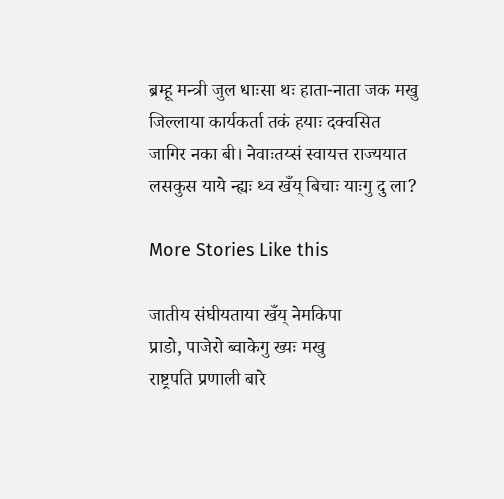ब्रम्हू मन्त्री जुल धाःसा थः हाता-नाता जक मखु जिल्लाया कार्यकर्ता तकं हयाः दक्वसित जागिर नका बी। नेवाःतय्सं स्वायत्त राज्ययात लसकुस याये न्ह्यः थ्व खँय् बिचाः याःगु दु ला?

More Stories Like this

जातीय संघीयताया खँय् नेमकिपा
प्राडो, पाजेरो ब्वाकेगु ख्यः मखु
राष्ट्रपति प्रणाली बारे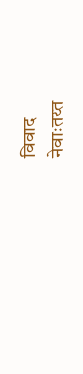विवाद
नेवाःतय्त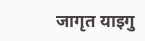जागृत याइगु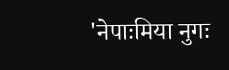'नेपाःमिया नुगः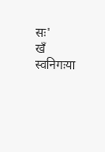सः'
खँ स्वनिगःया